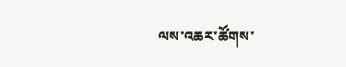ལས་འཆར་ཚོགས་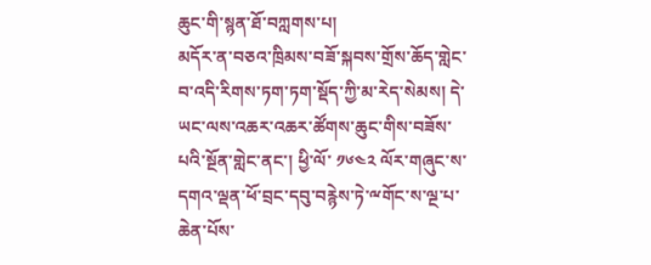ཆུང་གི་སྙན་ཐོ་བཀླགས་པ།
མདོར་ན་བཅའ་ཁྲིམས་བཟོ་སྐབས་གྲོས་ཆོད་གླེང་བ་འདི་རིགས་ཏག་ཏག་སྡོད་ཀྱི་མ་རེད་སེམས། དེ་ཡང་ལས་འཆར་འཆར་ཚོགས་ཆུང་གིས་བཟོས་པའི་སྔོན་གླེང་ནང་། ཕྱི་ལོ་ ༡༦༤༢ ལོར་གཞུང་ས་དགའ་ལྡན་ཕོ་བྲང་དབུ་བརྙེས་ཏེ་ྋགོང་ས་ལྔ་པ་ཆེན་པོས་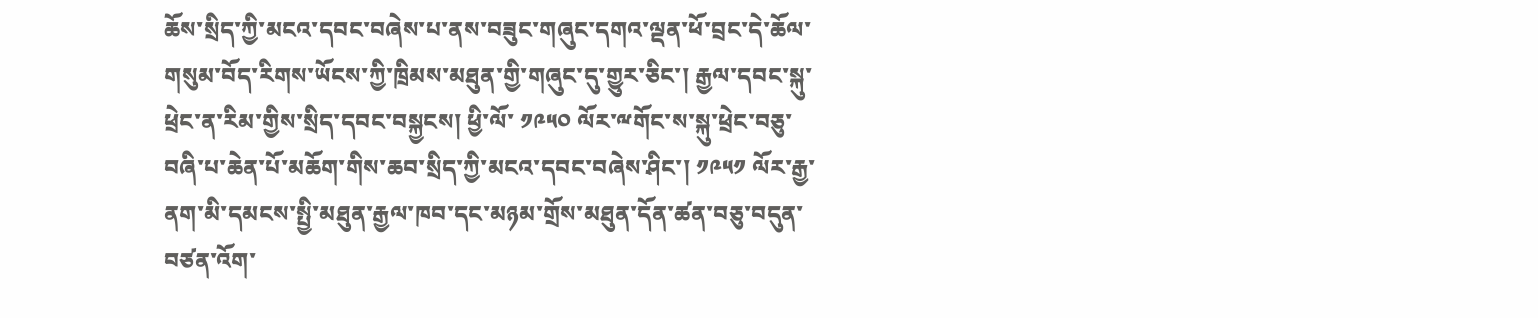ཆོས་སྲིད་ཀྱི་མངའ་དབང་བཞེས་པ་ནས་བཟུང་གཞུང་དགའ་ལྡན་ཕོ་བྲང་དེ་ཆོལ་གསུམ་བོད་རིགས་ཡོངས་ཀྱི་ཁྲིམས་མཐུན་གྱི་གཞུང་དུ་གྱུར་ཅིང་། རྒྱལ་དབང་སྐུ་ཕྲེང་ན་རིམ་གྱིས་སྲིད་དབང་བསྐྱངས། ཕྱི་ལོ་ ༡༩༥༠ ལོར་ྋགོང་ས་སྐུ་ཕྲེང་བཅུ་བཞི་པ་ཆེན་པོ་མཆོག་གིས་ཆབ་སྲིད་ཀྱི་མངའ་དབང་བཞེས་ཤིང་། ༡༩༥༡ ལོར་རྒྱ་ནག་མི་དམངས་སྤྱི་མཐུན་རྒྱལ་ཁབ་དང་མཉམ་གྲོས་མཐུན་དོན་ཚན་བཅུ་བདུན་བཙན་འོག་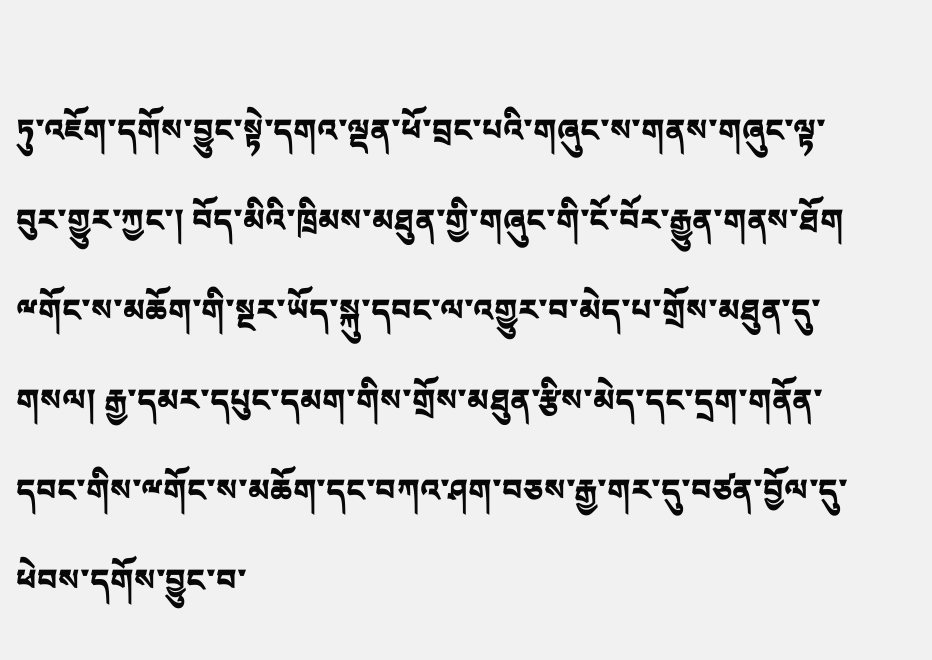ཏུ་འཇོག་དགོས་བྱུང་སྟེ་དགའ་ལྡན་ཕོ་བྲང་པའི་གཞུང་ས་གནས་གཞུང་ལྟ་བུར་གྱུར་ཀྱང་། བོད་མིའི་ཁྲིམས་མཐུན་གྱི་གཞུང་གི་ངོ་བོར་རྒྱུན་གནས་ཐོག ྋགོང་ས་མཆོག་གི་སྔར་ཡོད་སྐུ་དབང་ལ་འགྱུར་བ་མེད་པ་གྲོས་མཐུན་དུ་གསལ། རྒྱ་དམར་དཔུང་དམག་གིས་གྲོས་མཐུན་རྩིས་མེད་དང་དྲག་གནོན་དབང་གིས་ྋགོང་ས་མཆོག་དང་བཀའ་ཤག་བཅས་རྒྱ་གར་དུ་བཙན་བྱོལ་དུ་ཕེབས་དགོས་བྱུང་བ་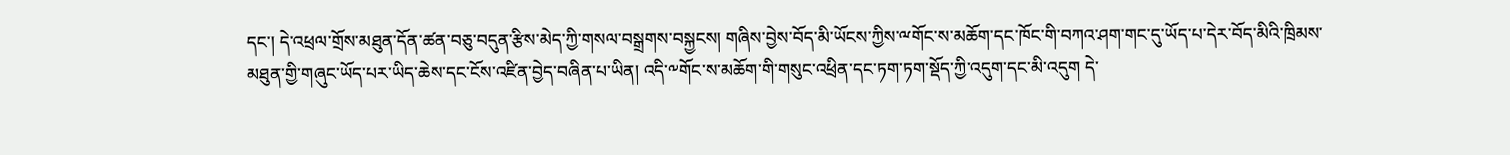དང་། དེ་འཕྲལ་གྲོས་མཐུན་དོན་ཚན་བཅུ་བདུན་རྩིས་མེད་ཀྱི་གསལ་བསྒྲགས་བསྐྱངས། གཞིས་བྱེས་བོད་མི་ཡོངས་ཀྱིས་ྋགོང་ས་མཆོག་དང་ཁོང་གི་བཀའ་ཤག་གང་དུ་ཡོད་པ་དེར་བོད་མིའི་ཁྲིམས་མཐུན་གྱི་གཞུང་ཡོད་པར་ཡིད་ཆེས་དང་ངོས་འཛིན་བྱེད་བཞིན་པ་ཡིན། འདི་༸གོང་ས་མཆོག་གི་གསུང་འཕྲིན་དང་ཏག་ཏག་སྡོད་ཀྱི་འདུག་དང་མི་འདུག དེ་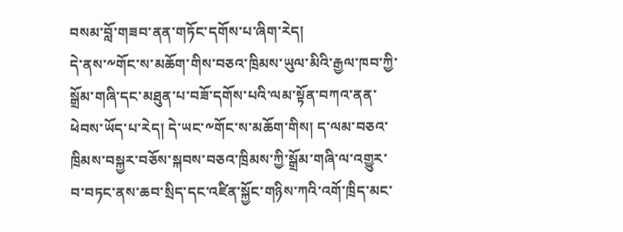བསམ་བློ་གཟབ་ནན་གཏོང་དགོས་པ་ཞིག་རེད།
དེ་ནས་༸གོང་ས་མཆོག་གིས་བཅའ་ཁྲིམས་ཡུལ་མིའི་རྒྱལ་ཁབ་ཀྱི་སྒྲོམ་གཞི་དང་མཐུན་པ་བཟོ་དགོས་པའི་ལམ་སྟོན་བཀའ་ནན་ཕེབས་ཡོད་པ་རེད། དེ་ཡང་༸གོང་ས་མཆོག་གིས། ད་ལམ་བཅའ་ཁྲིམས་བསྐྱར་བཅོས་སྐབས་བཅའ་ཁྲིམས་ཀྱི་སྒྲོམ་གཞི་ལ་འགྱུར་བ་བཏང་ནས་ཆབ་སྲིད་དང་འཛིན་སྐྱོང་གཉིས་ཀའི་འགོ་ཁྲིད་མང་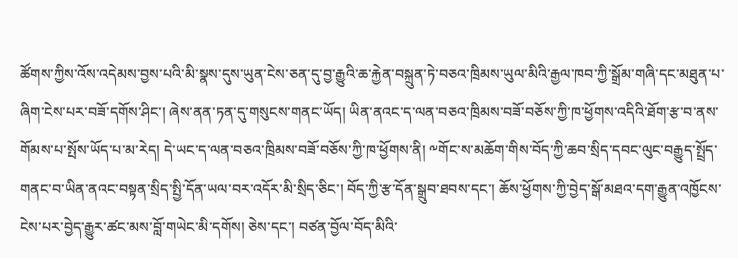ཚོགས་ཀྱིས་འོས་འདེམས་བྱས་པའི་མི་སྣས་དུས་ཡུན་ངེས་ཅན་དུ་བྱ་རྒྱུའི་ཆ་རྐྱེན་བསྐྲུན་ཏེ་བཅའ་ཁྲིམས་ཡུལ་མིའི་རྒྱལ་ཁབ་ཀྱི་སྒྲོམ་གཞི་དང་མཐུན་པ་ཞིག་ངེས་པར་བཟོ་དགོས་ཤིང་། ཞེས་ནན་ཏན་དུ་གསུངས་གནང་ཡོད། ཡིན་ནའང་ད་ལན་བཅའ་ཁྲིམས་བཟོ་བཅོས་ཀྱི་ཁ་ཕྱོགས་འདིའི་ཐོག་རྩ་བ་ནས་གོམས་པ་སྤོས་ཡོད་པ་མ་རེད། དེ་ཡང་ད་ལན་བཅའ་ཁྲིམས་བཟོ་བཅོས་ཀྱི་ཁ་ཕྱོགས་ནི། ༸གོང་ས་མཆོག་གིས་བོད་ཀྱི་ཆབ་སྲིད་དབང་ལུང་བརྒྱུད་སྤྲོད་གནང་བ་ཡིན་ནའང་བསྟན་སྲིད་སྤྱི་དོན་ཡལ་བར་འདོར་མི་སྲིད་ཅིང་། བོད་ཀྱི་རྩ་དོན་སྒྲུབ་ཐབས་དང་། ཆོས་ཕྱོགས་ཀྱི་བྱེད་སྒོ་མཐའ་དག་རྒྱུན་འཁྱོངས་ངེས་པར་བྱེད་རྒྱུར་ཚང་མས་བློ་གཡེང་མི་དགོས། ཅེས་དང་། བཙན་བྱོལ་བོད་མིའི་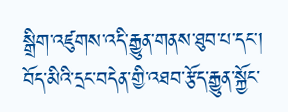སྒྲིག་འཛུགས་འདི་རྒྱུན་གནས་ཐུབ་པ་དང་། བོད་མིའི་དྲང་བདེན་གྱི་འཐབ་རྩོད་རྒྱུན་སྐྱོང་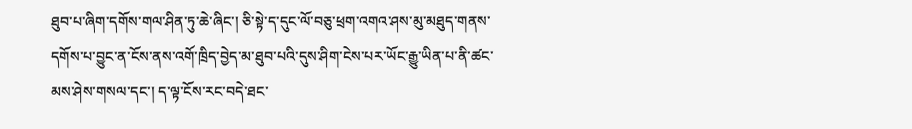ཐུབ་པ་ཞིག་དགོས་གལ་ཤིན་ཏུ་ཆེ་ཞིང་། ཅི་སྟེ་ད་དུང་ལོ་བཅུ་ཕྲག་འགའ་ཤས་མུ་མཐུད་གནས་དགོས་པ་བྱུང་ན་ངོས་ནས་འགོ་ཁྲིད་བྱེད་མ་ཐུབ་པའི་དུས་ཤིག་ངེས་པར་ཡོང་རྒྱུ་ཡིན་པ་ནི་ཚང་མས་ཤེས་གསལ་དང་། ད་ལྟ་ངོས་རང་བདེ་ཐང་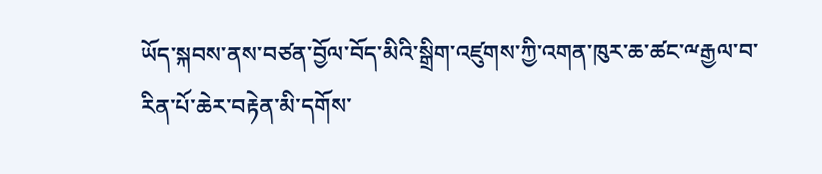ཡོད་སྐབས་ནས་བཙན་བྱོལ་བོད་མིའི་སྒྲིག་འཛུགས་ཀྱི་འགན་ཁུར་ཆ་ཚང་ྋརྒྱལ་བ་རིན་པོ་ཆེར་བརྟེན་མི་དགོས་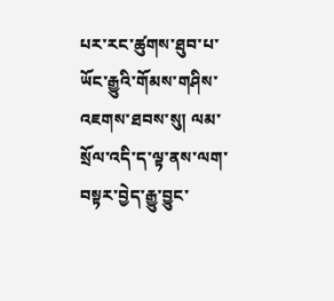པར་རང་ཚུགས་ཐུབ་པ་ཡོང་རྒྱུའི་གོམས་གཤིས་འཇགས་ཐབས་སུ། ལམ་སྲོལ་འདི་ད་ལྟ་ནས་ལག་བསྟར་བྱེད་རྒྱུ་བྱུང་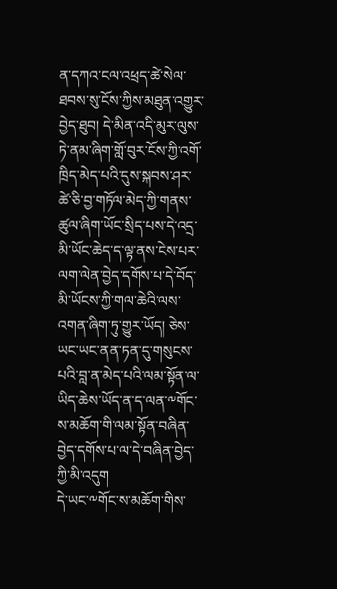ན་དཀའ་ངལ་འཕྲད་ཚེ་སེལ་ཐབས་སུ་ངོས་ཀྱིས་མཐུན་འགྱུར་བྱེད་ཐུབ། དེ་མིན་འདི་མུར་ལུས་ཏེ་ནམ་ཞིག་གློ་བུར་ངོས་ཀྱི་འགོ་ཁྲིད་མེད་པའི་དུས་སྐབས་ཤར་ཚེ་ཅི་བྱ་གཏོལ་མེད་ཀྱི་གནས་ཚུལ་ཞིག་ཡོང་སྲིད་པས་དེ་འདྲ་མི་ཡོང་ཆེད་ད་ལྟ་ནས་ངེས་པར་ལག་ལེན་བྱེད་དགོས་པ་དེ་བོད་མི་ཡོངས་ཀྱི་གལ་ཆེའི་ལས་འགན་ཞིག་ཏུ་གྱུར་ཡོད། ཅེས་ཡང་ཡང་ནན་ཏན་དུ་གསུངས་པའི་བླ་ན་མེད་པའི་ལམ་སྟོན་ལ་ཡིད་ཆེས་ཡོད་ན་ད་ལན་༸གོང་ས་མཆོག་གི་ལམ་སྟོན་བཞིན་བྱེད་དགོས་པ་ལ་དེ་བཞིན་བྱེད་ཀྱི་མི་འདུག
དེ་ཡང་༸གོང་ས་མཆོག་གིས་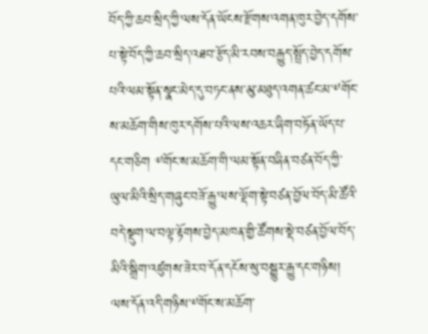བོད་ཀྱི་ཆབ་སྲིད་ཀྱི་ལས་དོན་ཡོངས་རྫོགས་འགན་ཁུར་བྱེད་དགོས་པ་སྟེ་བོད་ཀྱི་ཆབ་སྲིད་འཐབ་རྩོད་མི་རབས་བརྒྱུད་སྤྲོད་བྱེད་དགོས་པའི་ལམ་སྟོན་སྣང་མེད་དུ་བཏང་ནས་མུ་མཐུད་འགན་ཚང་མ་༸གོང་ས་མཆོག་གིས་ཁུར་དགོས་པའི་ལས་འཆར་ཞིག་བཏོན་ཡོད་པ་དང་གཅིག ༸གོང་ས་མཆོག་གི་ལམ་སྟོན་བཞིན་བཙན་བོད་ཀྱི་ཡུལ་མིའི་སྲིད་གཞུང་བཟོ་རྒྱུ་ལས་ལྡོག་སྟེ་བཙན་བྱོལ་བོད་མི་ཚོའི་བདེ་སྡུག་ལ་བལྟ་རྟོགས་བྱེད་མཁན་གྱི་ཚོགས་སྡེ་བཙན་བྱོལ་བོད་མིའི་སྒྲིག་འཛུགས་ཟེར་བ་དོན་དངོས་སུ་བསྒྱུར་རྒྱུ་དང་གཉིས། ལས་དོན་འདི་གཉིས་༸གོང་ས་མཆོག་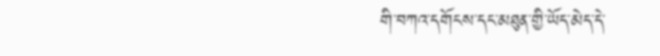གི་བཀའ་དགོངས་དང་མཐུན་གྱི་ཡོད་མེད་དེ་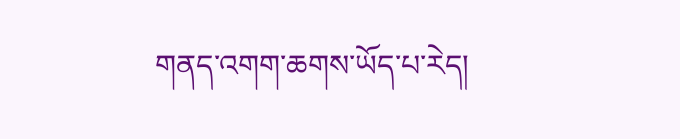གནད་འགག་ཆགས་ཡོད་པ་རེད།